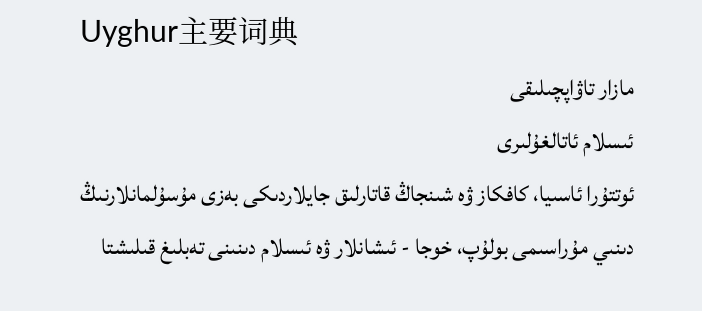Uyghur主要词典
مازار تاۋاپچىلىقى
ئىسلام ئاتالغۇلىرى
ئوتتۇرا ئاسىيا، كافكاز ۋە شىنجاڭ قاتارلىق جايلاردىكى بەزى مۇسۇلمانلارنىڭ دىنىي مۇراسىمى بولۇپ، خوجا - ئىشانلار ۋە ئىسلام دىنىنى تەبلىغ قىلىشتا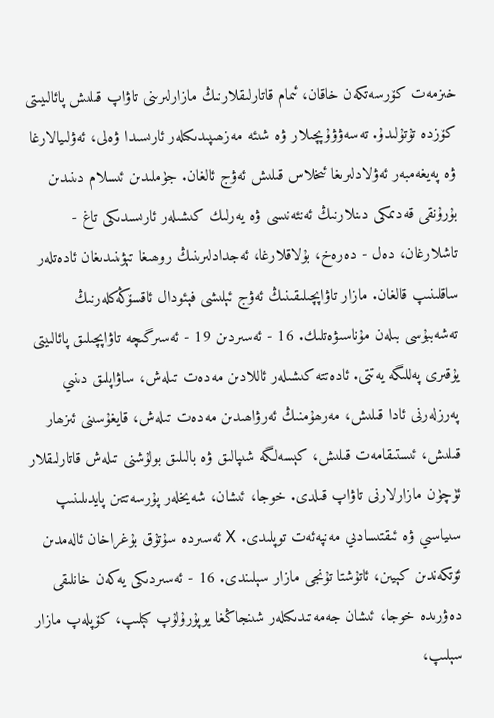خىزمەت كۆرسەتكەن خاقان، ئىمام قاتارلىقلارنىڭ مازارلىرىنى تاۋاپ قىلىش پائالىيىتى كۆزدە تۇتۇلىدۇ. تەسەۋۋۇپچىلار ۋە شىئە مەزھىپىدىكىلەر ئارىسىدا ۋەلى، ئەۋلىيالارغا ۋە پەيغەمبەر ئەۋلادلىرىغا ئىخلاس قىلىش ئەۋج ئالغان. جۈملىدىن ئىسلام دىنىدىن بۇرۇنقى قەدىمكى دىنلارنىڭ ئەنئەنىسى ۋە يەرلىك كىشىلەر ئارىسىدىكى تاغ - تاشلارغان، دەل - دەرەخ، بۇلاقلارغا، ئەجدادلىرىنىڭ روھىغا تېۋىنىدىغان ئادەتلەر ساقلىنىپ قالغان. مازار تاۋاپچىلىقىنىڭ ئەۋج ئېلىشى فېئودال ئاقسۆڭەكلەرنىڭ تەشەببۇسى بىلەن مۇناسىۋەتلىك. 16 - ئەسىردىن 19 - ئەسىرگىچە تاۋاپچىلىق پائالىيتى يۇقىرى پەللىگە يەتتى. ئادەتتە كىشىلەر ئاللادىن مەدەت تىلەش، ساۋاپلىق دىنىي پەرزلەرنى ئادا قىلىش، مەرھۇمنىڭ ئەرۋاھىدىن مەدەت تىلەش، قايغۇسىنى ئىزھار قىلىش، ئىستىقامەت قىلىش، كېسەلگە شىپالىق ۋە بالىلىق بولۇشنى تىلەش قاتارلىقلار ئۈچۈن مازارلارنى تاۋاپ قىلدى. خوجا، ئىشان، شەيخلەر پۇرسەتتىن پايدىلىنىپ سىياسىي ۋە ئىقتىسادىي مەنپەئەت توپلىدى. Ⅹ ئەسىردە سۇتۇق بۇغراخان ئالەمدىن ئۆتكەندىن كېيىن، ئاتۇشتا تۇنجى مازار سېلىندى. 16 - ئەسىردىكى يەكەن خانلىقى دەۋرىدە خوجا، ئىشان جەمەتىدىكىلەر شىنجاڭغا يوپۇرۇلۇپ كېلىپ، كۆپلەپ مازار سېلىپ،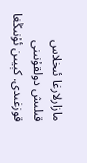مازارلارغا ئىخلاس قىلىش دولقۇنىنى قوزغىدى. كېيىن ئۇنىڭغا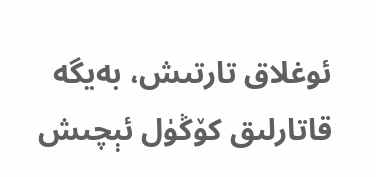ئوغلاق تارتىش، بەيگە قاتارلىق كۆڭۈل ئېچىش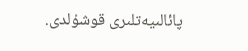پائالىيەتلىرى قوشۇلدى.